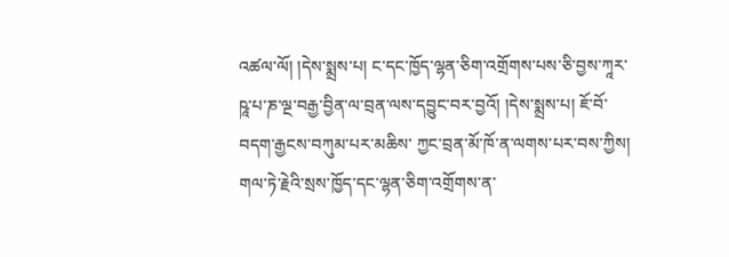འཚལ་ལོ། །དེས་སྨྲས་པ། ང་དང་ཁྱོད་ལྷན་ཅིག་འགྲོགས་པས་ཅི་བྱས་ཀཱར་ཥཱ་པ་ཎ་ལྔ་བརྒྱ་བྱིན་ལ་བྲན་ལས་དབྱུང་བར་བྱའོ། །དེས་སྨྲས་པ། ཇོ་བོ་བདག་རྒྱངས་བཀུམ་པར་མཆིས་ ཀྱང་བྲན་མོ་ཁོ་ན་ལགས་པར་བས་ཀྱིས། གལ་ཏེ་རྗེའི་སྲས་ཁྱོད་དང་ལྷན་ཅིག་འགྲོགས་ན་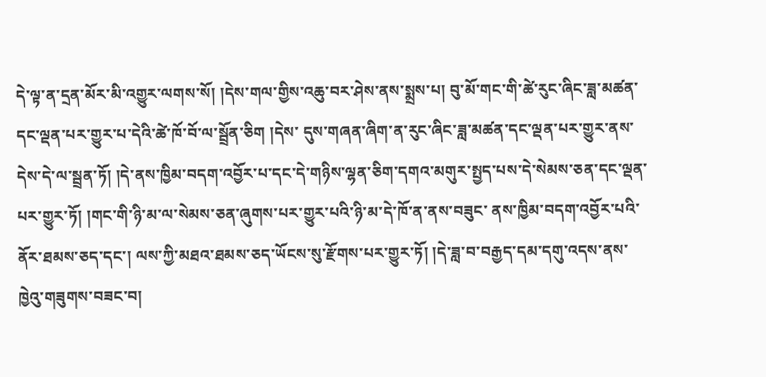དེ་ལྟ་ན་དྲན་མོར་མི་འགྱུར་ལགས་སོ། །དེས་གལ་གྱིས་འཆུ་བར་ཤེས་ནས་སྨྲས་པ། བུ་མོ་གང་གི་ཚེ་རུང་ཞིང་ཟླ་མཚན་དང་ལྡན་པར་གྱུར་པ་དེའི་ཚེ་ཁོ་བོ་ལ་སྦྲོན་ཅིག །དེས་ དུས་གཞན་ཞིག་ན་རུང་ཞིང་ཟླ་མཚན་དང་ལྡན་པར་གྱུར་ནས་དེས་དེ་ལ་སྦྲན་ཏོ། །དེ་ནས་ཁྱིམ་བདག་འབྱོར་པ་དང་དེ་གཉིས་ལྷན་ཅིག་དགའ་མགུར་སྤྱད་པས་དེ་སེམས་ཅན་དང་ལྡན་པར་གྱུར་ཏོ། །གང་གི་ཉི་མ་ལ་སེམས་ཅན་ཞུགས་པར་གྱུར་པའི་ཉི་མ་དེ་ཁོ་ན་ནས་བཟུང་ ནས་ཁྱིམ་བདག་འབྱོར་པའི་ནོར་ཐམས་ཅད་དང་། ལས་ཀྱི་མཐའ་ཐམས་ཅད་ཡོངས་སུ་རྫོགས་པར་གྱུར་ཏོ། །དེ་ཟླ་བ་བརྒྱད་དམ་དགུ་འདས་ནས་ཁྱེའུ་གཟུགས་བཟང་བ།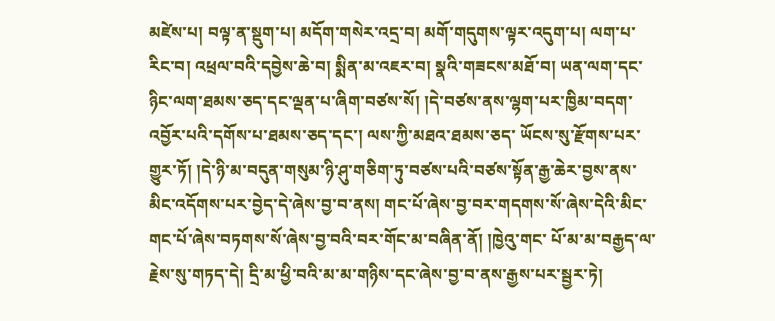མཛེས་པ། བལྟ་ན་སྡུག་པ། མདོག་གསེར་འདྲ་བ། མགོ་གདུགས་ལྟར་འདུག་པ། ལག་པ་རིང་བ། འཕྲལ་བའི་དབྱེས་ཆེ་བ། སྨིན་མ་འཇར་བ། སྣའི་གཟངས་མཐོ་བ། ཡན་ལག་དང་ཉིང་ལག་ཐམས་ཅད་དང་ལྡན་པ་ཞིག་བཙས་སོ། །དེ་བཙས་ནས་ལྷག་པར་ཁྱིམ་བདག་འབྱོར་པའི་དགོས་པ་ཐམས་ཅད་དང་། ལས་ཀྱི་མཐའ་ཐམས་ཅད་ ཡོངས་སུ་རྫོགས་པར་གྱུར་ཏོ། །དེ་ཉི་མ་བདུན་གསུམ་ཉི་ཤུ་གཅིག་ཏུ་བཙས་པའི་བཙས་སྟོན་རྒྱ་ཆེར་བྱས་ནས་མིང་འདོགས་པར་བྱེད་དེ་ཞེས་བྱ་བ་ནས། གང་པོ་ཞེས་བྱ་བར་གདགས་སོ་ཞེས་དེའི་མིང་གང་པོ་ཞེས་བཏགས་སོ་ཞེས་བྱ་བའི་བར་གོང་མ་བཞིན་ནོ། །ཁྱེའུ་གང་ པོ་མ་མ་བརྒྱད་ལ་རྗེས་སུ་གཏད་དེ། དྲི་མ་ཕྱི་བའི་མ་མ་གཉིས་དང་ཞེས་བྱ་བ་ནས་རྒྱས་པར་སྦྱར་ཏེ།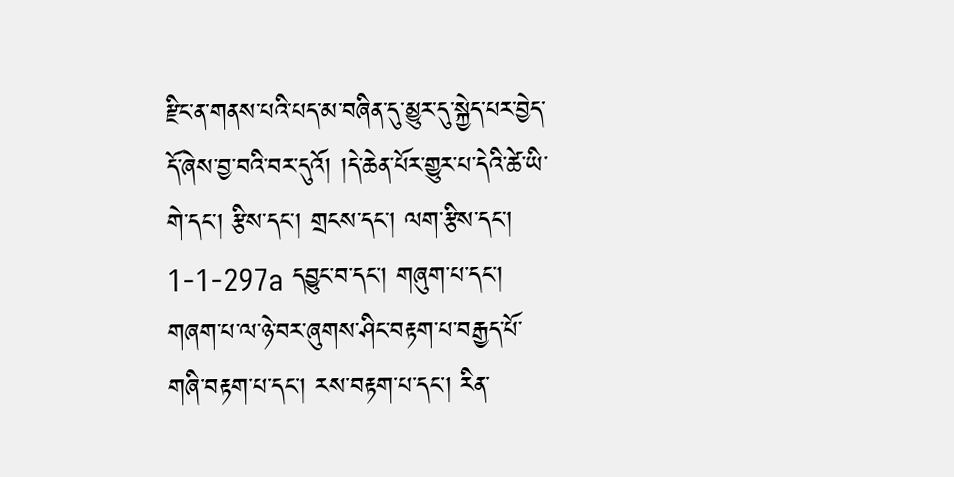རྫིང་ན་གནས་པའི་པད་མ་བཞིན་དུ་མྱུར་དུ་སྐྱེད་པར་བྱེད་དོ་ཞེས་བྱ་བའི་བར་དུའོ། །དེ་ཆེན་པོར་གྱུར་པ་དེའི་ཚེ་ཡི་གེ་དང་། རྩིས་དང་། གྲངས་དང་། ལག་རྩིས་དང་། 1-1-297a དབྱུང་བ་དང་། གཞུག་པ་དང་། གཞག་པ་ལ་ཉེ་བར་ཞུགས་ཤིང་བརྟག་པ་བརྒྱད་པོ་གཞི་བརྟག་པ་དང་། རས་བརྟག་པ་དང་། རིན་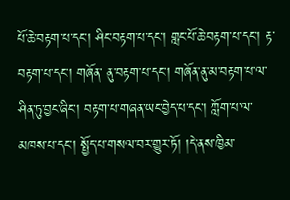པོ་ཆེ་བརྟག་པ་དང་། ཤིང་བརྟག་པ་དང་། གླང་པོ་ཆེ་བརྟག་པ་དང་། རྟ་བརྟག་པ་དང་། གཞོན་ ནུ་བརྟག་པ་དང་། གཞོན་ནུ་མ་བརྟག་པ་ལ་ཤིན་ཏུ་བྱང་ཞིང་། བརྟག་པ་གཞན་ཡང་བྱེད་པ་དང་། ཀློག་པ་ལ་མཁས་པ་དང་། སྤྱོད་པ་གསལ་བར་གྱུར་ཏོ། །དེ་ནས་ཁྱིམ་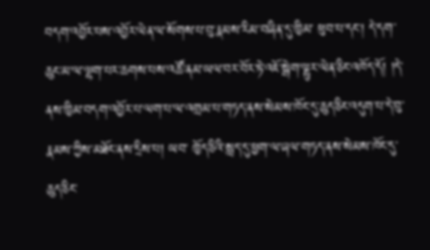བདག་འབྱོར་པས་འབྱོར་ལེན་ལ་སོགས་པ་བུ་རྣམས་རིམ་བཞིན་དུ་ཁྱིམ་ ཕུབ་པ་དང་། དེ་དག་ཆུང་མ་ལ་ལྷག་པར་ཆགས་པས་འཚོ་ནམ་ཡལ་བར་བོར་ཏེ་འཇོ་སྒེག་ལྷུར་ལེན་ཅིང་འཁོད་དོ། །དེ་ནས་ཁྱིམ་བདག་འབྱོར་པ་ལག་པ་ལ་འགྲམ་པ་གཏད་ནས་སེམས་ཁོང་དུ་ཆུད་ཅིང་འདུག་པ་དེ་བུ་རྣམས་ཀྱིས་མཐོང་ནས་དྲིས་པ། ཡབ་ ཁྱོད་ཅིའི་སླད་དུ་ཕྱག་ལ་ཞལ་གཏད་ནས་སེམས་ཁོང་དུ་ཆུད་ཅིང་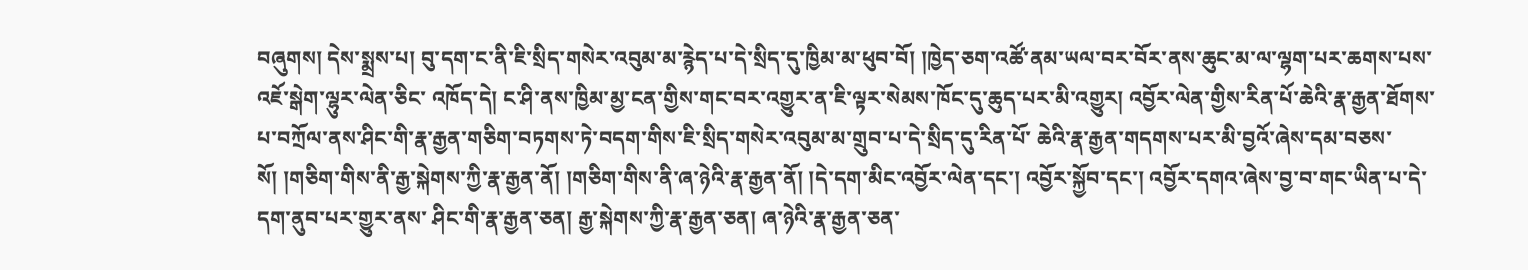བཞུགས། དེས་སྨྲས་པ། བུ་དག་ང་ནི་ཇི་སྲིད་གསེར་འབུམ་མ་རྙེད་པ་དེ་སྲིད་དུ་ཁྱིམ་མ་ཕུབ་བོ། །ཁྱེད་ཅག་འཚོ་ནམ་ཡལ་བར་བོར་ནས་ཆུང་མ་ལ་ལྷག་པར་ཆགས་པས་འཇོ་སྒེག་ལྷུར་ལེན་ཅིང་ འཁོད་དེ། ང་ཤི་ནས་ཁྱིམ་མྱ་ངན་གྱིས་གང་བར་འགྱུར་ན་ཇི་ལྟར་སེམས་ཁོང་དུ་ཆུད་པར་མི་འགྱུར། འབྱོར་ལེན་གྱིས་རིན་པོ་ཆེའི་རྣ་རྒྱན་ཐོགས་པ་བཀྲོལ་ནས་ཤིང་གི་རྣ་རྒྱན་གཅིག་བཏགས་ཏེ་བདག་གིས་ཇི་སྲིད་གསེར་འབུམ་མ་གྲུབ་པ་དེ་སྲིད་དུ་རིན་པོ་ ཆེའི་རྣ་རྒྱན་གདགས་པར་མི་བྱའོ་ཞེས་དམ་བཅས་སོ། །གཅིག་གིས་ནི་རྒྱ་སྐེགས་ཀྱི་རྣ་རྒྱན་ནོ། །གཅིག་གིས་ནི་ཞ་ཉེའི་རྣ་རྒྱན་ནོ། །དེ་དག་མིང་འབྱོར་ལེན་དང་། འབྱོར་སྐྱོབ་དང་། འབྱོར་དགའ་ཞེས་བྱ་བ་གང་ཡིན་པ་དེ་དག་ནུབ་པར་གྱུར་ནས་ ཤིང་གི་རྣ་རྒྱན་ཅན། རྒྱ་སྐེགས་ཀྱི་རྣ་རྒྱན་ཅན། ཞ་ཉེའི་རྣ་རྒྱན་ཅན་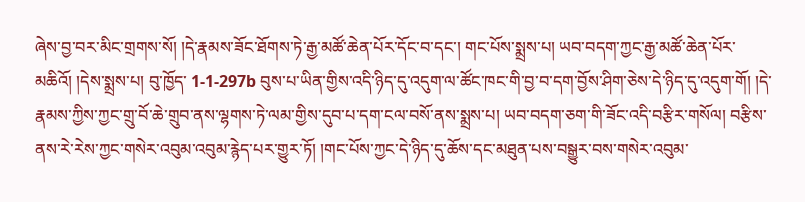ཞེས་བྱ་བར་མིང་གྲགས་སོ། །དེ་རྣམས་ཟོང་ཐོགས་ཏེ་རྒྱ་མཚོ་ཆེན་པོར་དོང་བ་དང་། གང་པོས་སྨྲས་པ། ཡབ་བདག་ཀྱང་རྒྱ་མཚོ་ཆེན་པོར་མཆིའོ། །དེས་སྨྲས་པ། བུ་ཁྱོད་ 1-1-297b བུས་པ་ཡིན་གྱིས་འདི་ཉིད་དུ་འདུག་ལ་ཚོང་ཁང་གི་བྱ་བ་དག་བྱོས་ཤིག་ཅེས་དེ་ཉིད་དུ་འདུག་གོ། །དེ་རྣམས་ཀྱིས་ཀྱང་གྲུ་བོ་ཆེ་གྲུབ་ནས་ལྷགས་ཏེ་ལམ་གྱིས་དུབ་པ་དག་ངལ་བསོ་ནས་སྨྲས་པ། ཡབ་བདག་ཅག་གི་ཟོང་འདི་བརྩིར་གསོལ། བརྩིས་ ནས་རེ་རེས་ཀྱང་གསེར་འབུམ་འབུམ་རྙེད་པར་གྱུར་ཏོ། །གང་པོས་ཀྱང་དེ་ཉིད་དུ་ཆོས་དང་མཐུན་པས་བསྒྱུར་བས་གསེར་འབུམ་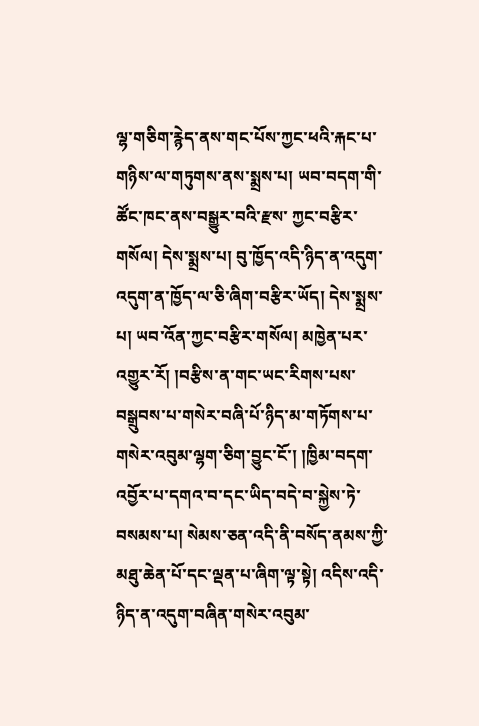ལྷ་གཅིག་རྙེད་ནས་གང་པོས་ཀྱང་ཕའི་རྐང་པ་གཉིས་ལ་གཏུགས་ནས་སྨྲས་པ། ཡབ་བདག་གི་ཚོང་ཁང་ནས་བསྒྱུར་བའི་རྫས་ ཀྱང་བརྩིར་གསོལ། དེས་སྨྲས་པ། བུ་ཁྱོད་འདི་ཉིད་ན་འདུག་འདུག་ན་ཁྱོད་ལ་ཅི་ཞིག་བརྩིར་ཡོད། དེས་སྨྲས་པ། ཡབ་འོན་ཀྱང་བརྩིར་གསོལ། མཁྱེན་པར་འགྱུར་རོ། །བརྩིས་ན་གང་ཡང་རིགས་པས་བསྒྲུབས་པ་གསེར་བཞི་པོ་ཉིད་མ་གཏོགས་པ་ གསེར་འབུམ་ལྷག་ཅིག་བྱུང་ངོ་། །ཁྱིམ་བདག་འབྱོར་པ་དགའ་བ་དང་ཡིད་བདེ་བ་སྐྱེས་ཏེ་བསམས་པ། སེམས་ཅན་འདི་ནི་བསོད་ནམས་ཀྱི་མཐུ་ཆེན་པོ་དང་ལྡན་པ་ཞིག་ལྟ་སྟེ། འདིས་འདི་ཉིད་ན་འདུག་བཞིན་གསེར་འབུམ་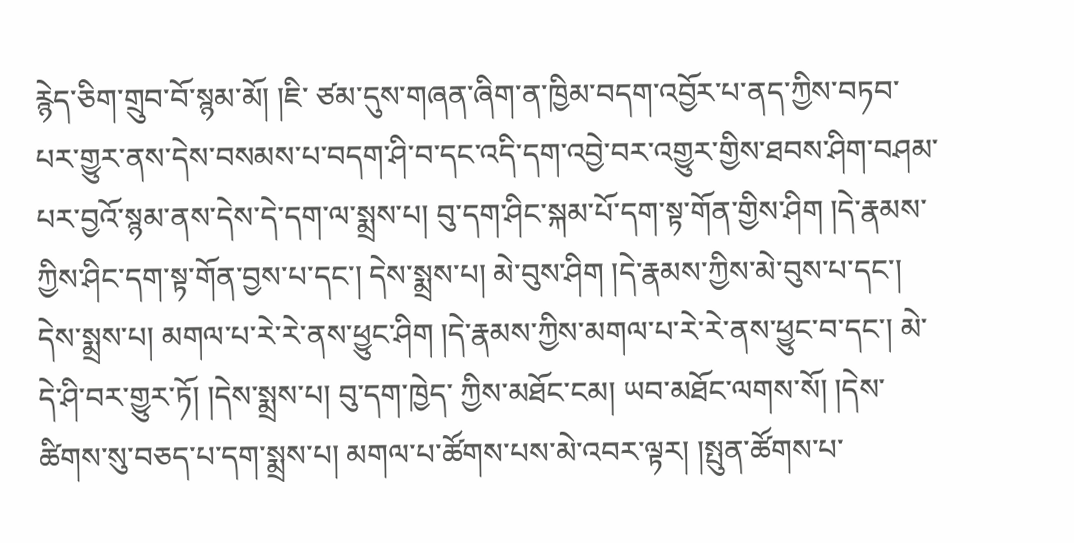རྙེད་ཅིག་གྲུབ་བོ་སྙམ་མོ། །ཇི་ ཙམ་དུས་གཞན་ཞིག་ན་ཁྱིམ་བདག་འབྱོར་པ་ནད་ཀྱིས་བཏབ་པར་གྱུར་ནས་དེས་བསམས་པ་བདག་ཤི་བ་དང་འདི་དག་འབྱེ་བར་འགྱུར་གྱིས་ཐབས་ཤིག་བཤམ་པར་བྱའོ་སྙམ་ནས་དེས་དེ་དག་ལ་སྨྲས་པ། བུ་དག་ཤིང་སྐམ་པོ་དག་སྟ་གོན་གྱིས་ཤིག །དེ་རྣམས་ ཀྱིས་ཤིང་དག་སྟ་གོན་བྱས་པ་དང་། དེས་སྨྲས་པ། མེ་བུས་ཤིག །དེ་རྣམས་ཀྱིས་མེ་བུས་པ་དང་། དེས་སྨྲས་པ། མགལ་པ་རེ་རེ་ནས་ཕྱུང་ཤིག །དེ་རྣམས་ཀྱིས་མགལ་པ་རེ་རེ་ནས་ཕྱུང་བ་དང་། མེ་དེ་ཤི་བར་གྱུར་ཏོ། །དེས་སྨྲས་པ། བུ་དག་ཁྱེད་ ཀྱིས་མཐོང་ངམ། ཡབ་མཐོང་ལགས་སོ། །དེས་ཚིགས་སུ་བཅད་པ་དག་སྨྲས་པ། མགལ་པ་ཚོགས་པས་མེ་འབར་ལྟར། །སྤུན་ཚོགས་པ་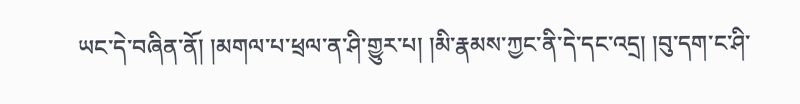ཡང་དེ་བཞིན་ནོ། །མགལ་པ་ཕྲལ་ན་ཤི་གྱུར་པ། །མི་རྣམས་ཀྱང་ནི་དེ་དང་འདྲ། །བུ་དག་ང་ཤི་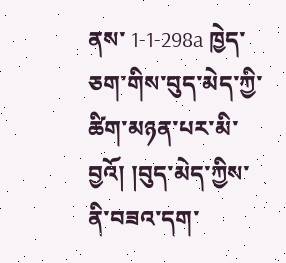ནས་ 1-1-298a ཁྱེད་ཅག་གིས་བུད་མེད་ཀྱི་ཚིག་མཉན་པར་མི་བྱའོ། །བུད་མེད་ཀྱིས་ནི་བཟའ་དག་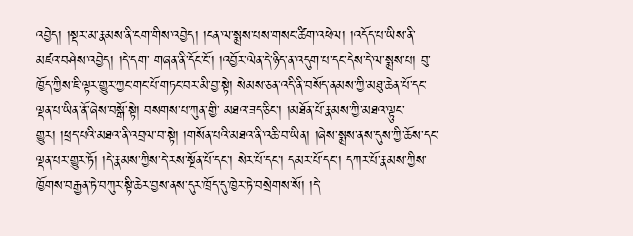འབྱེད། །སྡར་མ་རྣམས་ནི་ངག་གིས་འབྱེད། །ངན་ལ་སྨྲས་པས་གསང་ཚིག་འཕེལ། །འདོད་པ་ཡིས་ནི་མཛའ་བཤེས་འབྱེད། །དེ་དག་ གཞན་ནི་དོང་ངོ་། །འབྱོར་ལེན་དེ་ཉིད་ན་འདུག་པ་དང་དེས་དེ་ལ་སྨྲས་པ། བུ་ཁྱོད་ཀྱིས་ཇི་ལྟར་གྱུར་ཀྱང་གང་པོ་གཏང་བར་མི་བྱ་སྟེ། སེམས་ཅན་འདི་ནི་བསོད་ནམས་ཀྱི་མཐུ་ཆེན་པོ་དང་ལྡན་པ་ཡིན་ནོ་ཞེས་བསྒོ་སྟེ། བསགས་པ་ཀུན་གྱི་ མཐའ་ཟད་ཅིང་། །མཐོན་པོ་རྣམས་ཀྱི་མཐའ་ལྟུང་གྱུར། །ཕྲད་པའི་མཐའ་ནི་འབྲལ་བ་སྟེ། །གསོན་པའི་མཐའ་ནི་འཆི་བ་ཡིན། །ཞེས་སྨྲས་ནས་དུས་ཀྱི་ཆོས་དང་ལྡན་པར་གྱུར་ཏོ། །དེ་རྣམས་ཀྱིས་དེ་རས་སྔོན་པོ་དང་། སེར་པོ་དང་། དམར་པོ་དང་། དཀར་པོ་རྣམས་ཀྱིས་ཁྱོགས་བརྒྱན་ཏེ་བཀུར་སྟི་ཆེར་བྱས་ནས་དུར་ཁྲོད་དུ་ཁྱེར་ཏེ་བསྲེགས་སོ། །དེ་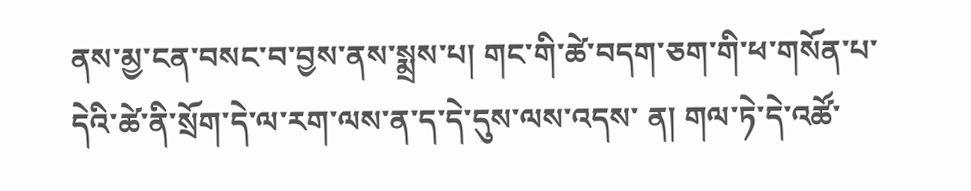ནས་མྱ་ངན་བསང་བ་བྱས་ནས་སྨྲས་པ། གང་གི་ཚེ་བདག་ཅག་གི་ཕ་གསོན་པ་དེའི་ཚེ་ནི་སྲོག་དེ་ལ་རག་ལས་ན་ད་དེ་དུས་ལས་འདས་ ན། གལ་ཏེ་དེ་འཚོ་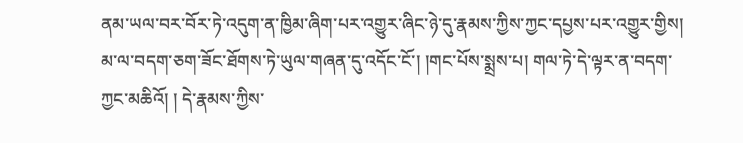ནམ་ཡལ་བར་བོར་ཏེ་འདུག་ན་ཁྱིམ་ཞིག་པར་འགྱུར་ཞིང་ཉེ་དུ་རྣམས་ཀྱིས་ཀྱང་དཔྱས་པར་འགྱུར་གྱིས། མ་ལ་བདག་ཅག་ཟོང་ཐོགས་ཏེ་ཡུལ་གཞན་དུ་འདོང་ངོ་། །གང་པོས་སྨྲས་པ། གལ་ཏེ་དེ་ལྟར་ན་བདག་ཀྱང་མཆིའོ། ། དེ་རྣམས་ཀྱིས་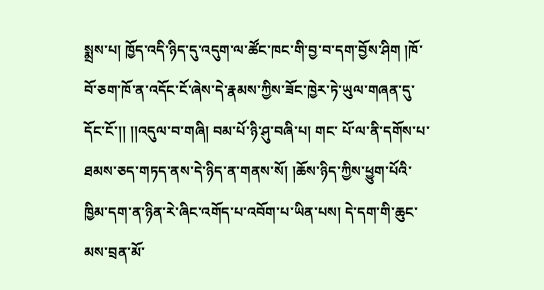སྨྲས་པ། ཁྱོད་འདི་ཉིད་དུ་འདུག་ལ་ཚོང་ཁང་གི་བྱ་བ་དག་བྱོས་ཤིག །ཁོ་བོ་ཅག་ཁོ་ན་འདོང་ངོ་ཞེས་དེ་རྣམས་ཀྱིས་ཟོང་ཁྱེར་ཏེ་ཡུལ་གཞན་དུ་དོང་ངོ་།། །།འདུལ་བ་གཞི། བམ་པོ་ཉི་ཤུ་བཞི་པ། གང་ པོ་ལ་ནི་དགོས་པ་ཐམས་ཅད་གཏད་ནས་དེ་ཉིད་ན་གནས་སོ། །ཆོས་ཉིད་ཀྱིས་ཕྱུག་པོའི་ཁྱིམ་དག་ན་ཉིན་རེ་ཞིང་འགོད་པ་འབོག་པ་ཡིན་པས། དེ་དག་གི་ཆུང་མས་བྲན་མོ་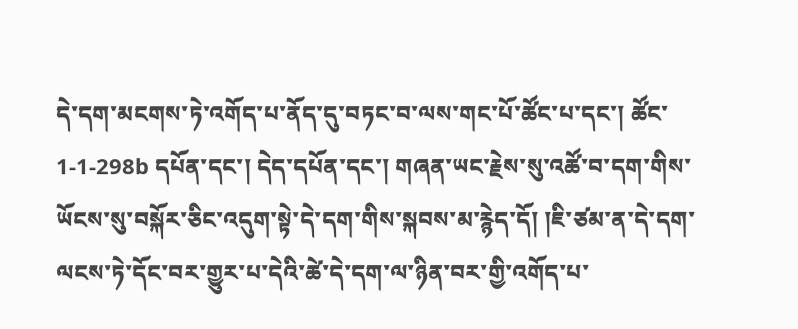དེ་དག་མངགས་ཏེ་འགོད་པ་ནོད་དུ་བཏང་བ་ལས་གང་པོ་ཚོང་པ་དང་། ཚོང་ 1-1-298b དཔོན་དང་། དེད་དཔོན་དང་། གཞན་ཡང་རྗེས་སུ་འཚོ་བ་དག་གིས་ཡོངས་སུ་བསྐོར་ཅིང་འདུག་སྟེ་དེ་དག་གིས་སྐབས་མ་རྙེད་དོ། །ཇི་ཙམ་ན་དེ་དག་ལངས་ཏེ་དོང་བར་གྱུར་པ་དེའི་ཚེ་དེ་དག་ལ་ཉིན་བར་གྱི་འགོད་པ་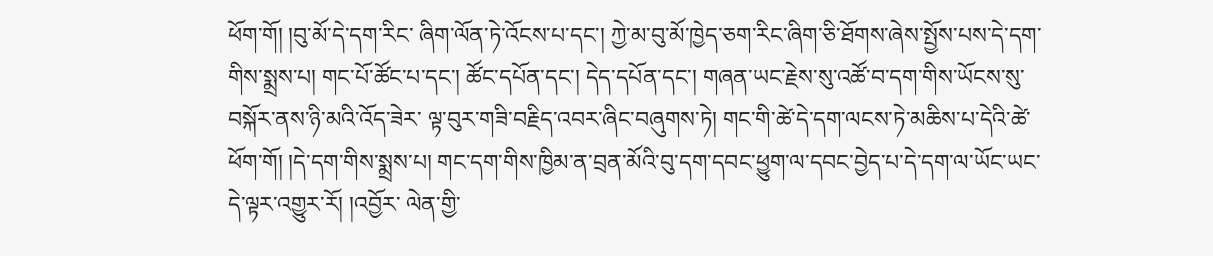ཕོག་གོ། །བུ་མོ་དེ་དག་རིང་ ཞིག་ལོན་ཏེ་འོངས་པ་དང་། ཀྱེ་མ་བུ་མོ་ཁྱེད་ཅག་རིང་ཞིག་ཅི་ཐོགས་ཞེས་སྤྱོས་པས་དེ་དག་གིས་སྨྲས་པ། གང་པོ་ཚོང་པ་དང་། ཚོང་དཔོན་དང་། དེད་དཔོན་དང་། གཞན་ཡང་རྗེས་སུ་འཚོ་བ་དག་གིས་ཡོངས་སུ་བསྐོར་ནས་ཉི་མའི་འོད་ཟེར་ ལྟ་བུར་གཟི་བརྗིད་འབར་ཞིང་བཞུགས་ཏེ། གང་གི་ཚེ་དེ་དག་ལངས་ཏེ་མཆིས་པ་དེའི་ཚེ་ཕོག་གོ། །དེ་དག་གིས་སྨྲས་པ། གང་དག་གིས་ཁྱིམ་ན་བྲན་མོའི་བུ་དག་དབང་ཕྱུག་ལ་དབང་བྱེད་པ་དེ་དག་ལ་ཡོང་ཡང་དེ་ལྟར་འགྱུར་རོ། །འབྱོར་ ལེན་གྱི་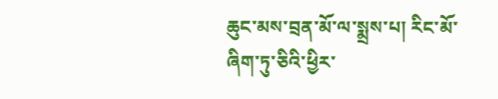ཆུང་མས་བྲན་མོ་ལ་སྨྲས་པ། རིང་མོ་ཞིག་ཏུ་ཅིའི་ཕྱིར་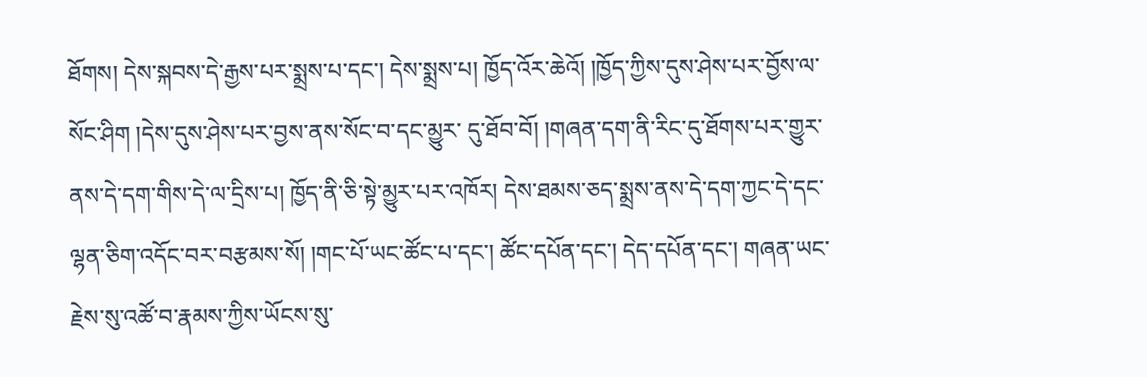ཐོགས། དེས་སྐབས་དེ་རྒྱས་པར་སྨྲས་པ་དང་། དེས་སྨྲས་པ། ཁྱོད་འོར་ཆེའོ། །ཁྱོད་ཀྱིས་དུས་ཤེས་པར་བྱོས་ལ་སོང་ཤིག །དེས་དུས་ཤེས་པར་བྱས་ནས་སོང་བ་དང་མྱུར་ དུ་ཐོབ་བོ། །གཞན་དག་ནི་རིང་དུ་ཐོགས་པར་གྱུར་ནས་དེ་དག་གིས་དེ་ལ་དྲིས་པ། ཁྱོད་ནི་ཅི་སྟེ་མྱུར་པར་འཁོར། དེས་ཐམས་ཅད་སྨྲས་ནས་དེ་དག་ཀྱང་དེ་དང་ལྷན་ཅིག་འདོང་བར་བརྩམས་སོ། །གང་པོ་ཡང་ཚོང་པ་དང་། ཚོང་དཔོན་དང་། དེད་དཔོན་དང་། གཞན་ཡང་རྗེས་སུ་འཚོ་བ་རྣམས་ཀྱིས་ཡོངས་སུ་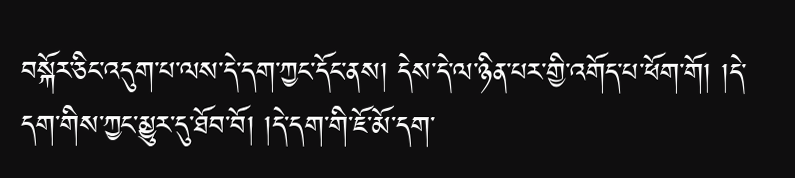བསྐོར་ཅིང་འདུག་པ་ལས་དེ་དག་ཀྱང་དོང་ནས། དེས་དེ་ལ་ཉིན་པར་གྱི་འགོད་པ་ཕོག་གོ། །དེ་དག་གིས་ཀྱང་མྱུར་དུ་ཐོབ་བོ། །དེ་དག་གི་ཇོ་མོ་དག་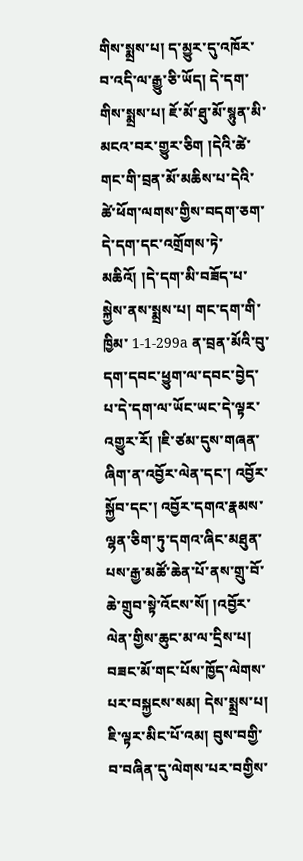གིས་སྨྲས་པ། ད་མྱུར་དུ་འཁོར་ བ་འདི་ལ་རྒྱུ་ཅི་ཡོད། དེ་དག་གིས་སྨྲས་པ། ཇོ་མོ་ཐུ་མོ་སྙུན་མི་མངའ་བར་གྱུར་ཅིག །དེའི་ཚེ་གང་གི་བྲན་མོ་མཆིས་པ་དེའི་ཚེ་ཕོག་ལགས་གྱིས་བདག་ཅག་དེ་དག་དང་འགྲོགས་ཏེ་མཆིའོ། །དེ་དག་མི་བཟོད་པ་སྐྱེས་ནས་སྨྲས་པ། གང་དག་གི་ཁྱིམ་ 1-1-299a ན་བྲན་མོའི་བུ་དག་དབང་ཕྱུག་ལ་དབང་བྱེད་པ་དེ་དག་ལ་ཡོང་ཡང་དེ་ལྟར་འགྱུར་རོ། །ཇི་ཙམ་དུས་གཞན་ཞིག་ན་འབྱོར་ལེན་དང་། འབྱོར་སྐྱོབ་དང་། འབྱོར་དགའ་རྣམས་ལྷན་ཅིག་ཏུ་དགའ་ཞིང་མཐུན་པས་རྒྱ་མཚོ་ཆེན་པོ་ནས་གྲུ་བོ་ ཆེ་གྲུབ་སྟེ་འོངས་སོ། །འབྱོར་ལེན་གྱིས་ཆུང་མ་ལ་དྲིས་པ། བཟང་མོ་གང་པོས་ཁྱོད་ལེགས་པར་བསྐྱངས་སམ། དེས་སྨྲས་པ། ཇི་ལྟར་མིང་པོ་འམ། བུས་བགྱི་བ་བཞིན་དུ་ལེགས་པར་བགྱིས་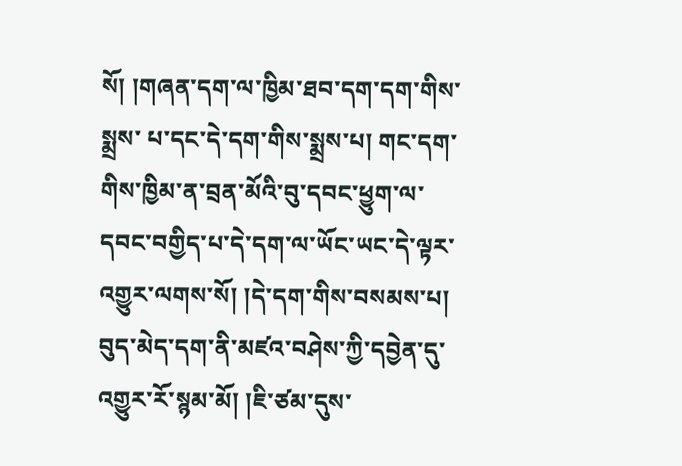སོ། །གཞན་དག་ལ་ཁྱིམ་ཐབ་དག་དག་གིས་སྨྲས་ པ་དང་དེ་དག་གིས་སྨྲས་པ། གང་དག་གིས་ཁྱིམ་ན་བྲན་མོའི་བུ་དབང་ཕྱུག་ལ་དབང་བགྱིད་པ་དེ་དག་ལ་ཡོང་ཡང་དེ་ལྟར་འགྱུར་ལགས་སོ། །དེ་དག་གིས་བསམས་པ། བུད་མེད་དག་ནི་མཛའ་བཤེས་ཀྱི་དབྱེན་དུ་འགྱུར་རོ་སྙམ་མོ། །ཇི་ཙམ་དུས་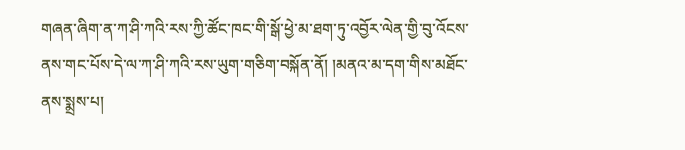གཞན་ཞིག་ན་ཀ་ཤི་ཀའི་རས་ཀྱི་ཚོང་ཁང་གི་སྒོ་ཕྱེ་མ་ཐག་ཏུ་འབྱོར་ལེན་གྱི་བུ་འོངས་ནས་གང་པོས་དེ་ལ་ཀ་ཤི་ཀའི་རས་ཡུག་གཅིག་བསྐོན་ནོ། །མནའ་མ་དག་གིས་མཐོང་ནས་སྨྲས་པ།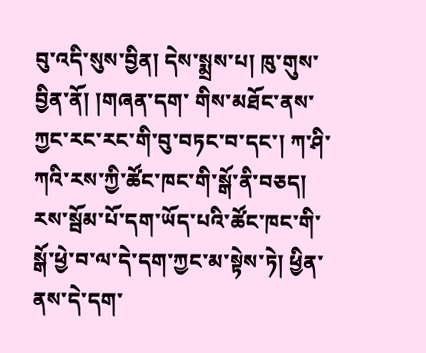བུ་འདི་སུས་བྱིན། དེས་སྨྲས་པ། ཁུ་གུས་བྱིན་ནོ། །གཞན་དག་ གིས་མཐོང་ནས་ཀྱང་རང་རང་གི་བུ་བཏང་བ་དང་། ཀ་ཤི་ཀའི་རས་ཀྱི་ཚོང་ཁང་གི་སྒོ་ནི་བཅད། རས་སྦོམ་པོ་དག་ཡོད་པའི་ཚོང་ཁང་གི་སྒོ་ཕྱེ་བ་ལ་དེ་དག་ཀྱང་མ་སྟེས་ཏེ། ཕྱིན་ནས་དེ་དག་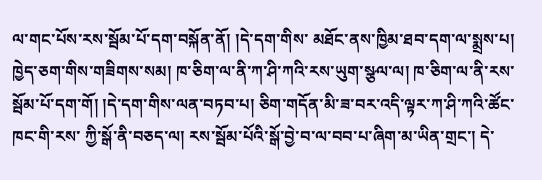ལ་གང་པོས་རས་སྦོམ་པོ་དག་བསྐོན་ནོ། །དེ་དག་གིས་ མཐོང་ནས་ཁྱིམ་ཐབ་དག་ལ་སྨྲས་པ། ཁྱེད་ཅག་གིས་གཟིགས་སམ། ཁ་ཅིག་ལ་ནི་ཀ་ཤི་ཀའི་རས་ཡུག་སྩལ་ལ། ཁ་ཅིག་ལ་ནི་རས་སྦོམ་པོ་དག་གོ། །དེ་དག་གིས་ལན་བཏབ་པ། ཅིག་གདོན་མི་ཟ་བར་འདི་ལྟར་ཀ་ཤི་ཀའི་ཚོང་ཁང་གི་རས་ ཀྱི་སྒོ་ནི་བཅད་ལ། རས་སྦོམ་པོའི་སྒོ་བྱེ་བ་ལ་བབ་པ་ཞིག་མ་ཡིན་གྲང་། དེ་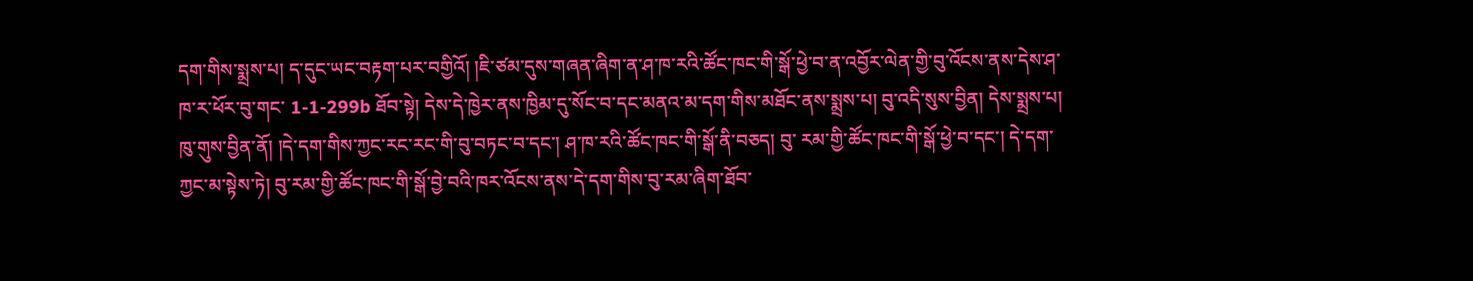དག་གིས་སྨྲས་པ། ད་དུང་ཡང་བརྟག་པར་བགྱིའོ། །ཇི་ཙམ་དུས་གཞན་ཞིག་ན་ཤ་ཁ་རའི་ཚོང་ཁང་གི་སྒོ་ཕྱེ་བ་ན་འབྱོར་ལེན་གྱི་བུ་འོངས་ནས་དེས་ཤ་ཁ་ར་ཕོར་བུ་གང་ 1-1-299b ཐོབ་སྟེ། དེས་དེ་ཁྱེར་ནས་ཁྱིམ་དུ་སོང་བ་དང་མནའ་མ་དག་གིས་མཐོང་ནས་སྨྲས་པ། བུ་འདི་སུས་བྱིན། དེས་སྨྲས་པ། ཁུ་གུས་བྱིན་ནོ། །དེ་དག་གིས་ཀྱང་རང་རང་གི་བུ་བཏང་བ་དང་། ཤ་ཁ་རའི་ཚོང་ཁང་གི་སྒོ་ནི་བཅད། བུ་ རམ་གྱི་ཚོང་ཁང་གི་སྒོ་ཕྱེ་བ་དང་། དེ་དག་ཀྱང་མ་སྟེས་ཏེ། བུ་རམ་གྱི་ཚོང་ཁང་གི་སྒོ་བྱེ་བའི་ཁར་འོངས་ནས་དེ་དག་གིས་བུ་རམ་ཞིག་ཐོབ་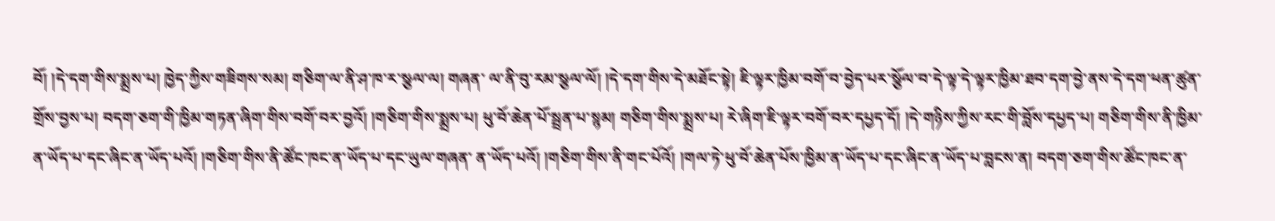བོ། །དེ་དག་གིས་སྨྲས་པ། ཁྱེད་ཀྱིས་གཟིགས་སམ། གཅིག་ལ་ནི་ཤ་ཁ་ར་སྩལ་ལ། གཞན་ ལ་ནི་བུ་རམ་སྩལ་ལོ། །དེ་དག་གིས་དེ་མཐོང་སྟེ། ཇི་ལྟར་ཁྱིམ་བགོ་བ་བྱེད་པར་སྩོལ་བ་དེ་ལྟ་དེ་ལྟར་ཁྱིམ་ཐབ་དག་བྱེ་ནས་དེ་དག་ཕན་ཚུན་གྲོས་བྱས་པ། བདག་ཅག་གི་ཁྱིམ་གཏན་ཞིག་གིས་བགོ་བར་བྱའོ། །གཅིག་གིས་སྨྲས་པ། ཕུ་བོ་ཆེན་པོ་སྦྲན་པ་སྙམ། གཅིག་གིས་སྨྲས་པ། རེ་ཞིག་ཇི་ལྟར་བགོ་བར་དཔྱད་དོ། །དེ་གཉིས་ཀྱིས་རང་གི་བློས་དཔྱད་པ། གཅིག་གིས་ནི་ཁྱིམ་ན་ཡོད་པ་དང་ཞིང་ན་ཡོད་པའོ། །གཅིག་གིས་ནི་ཚོང་ཁང་ན་ཡོད་པ་དང་ཡུལ་གཞན་ ན་ཡོད་པའོ། །གཅིག་གིས་ནི་གང་པོའོ། །གལ་ཏེ་ཕུ་བོ་ཆེན་པོས་ཁྱིམ་ན་ཡོད་པ་དང་ཞིང་ན་ཡོད་པ་བླངས་ན། བདག་ཅག་གིས་ཚོང་ཁང་ན་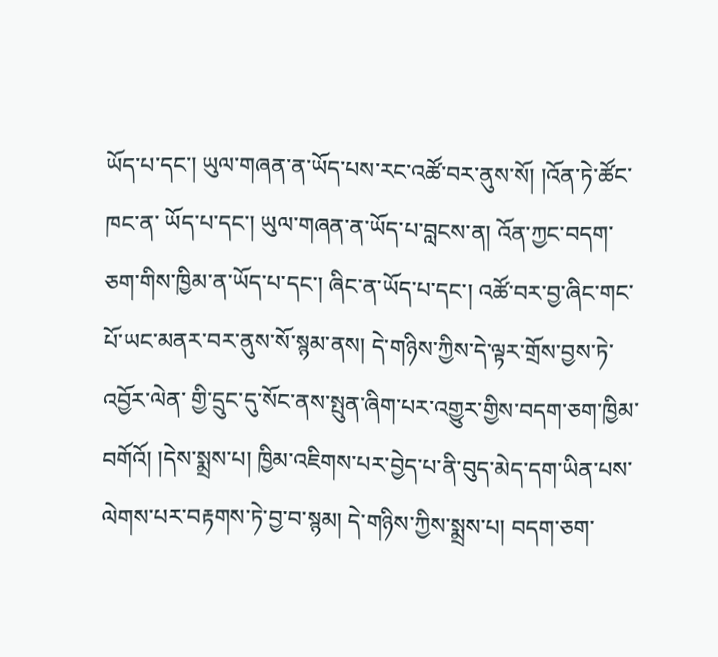ཡོད་པ་དང་། ཡུལ་གཞན་ན་ཡོད་པས་རང་འཚོ་བར་ནུས་སོ། །འོན་ཏེ་ཚོང་ཁང་ན་ ཡོད་པ་དང་། ཡུལ་གཞན་ན་ཡོད་པ་བླངས་ན། འོན་ཀྱང་བདག་ཅག་གིས་ཁྱིམ་ན་ཡོད་པ་དང་། ཞིང་ན་ཡོད་པ་དང་། འཚོ་བར་བྱ་ཞིང་གང་པོ་ཡང་མནར་བར་ནུས་སོ་སྙམ་ནས། དེ་གཉིས་ཀྱིས་དེ་ལྟར་གྲོས་བྱས་ཏེ་འབྱོར་ལེན་ གྱི་དྲུང་དུ་སོང་ནས་སྤུན་ཞིག་པར་འགྱུར་གྱིས་བདག་ཅག་ཁྱིམ་བགོའོ། །དེས་སྨྲས་པ། ཁྱིམ་འཇིགས་པར་བྱེད་པ་ནི་བུད་མེད་དག་ཡིན་པས་ལེགས་པར་བརྟགས་ཏེ་བྱ་བ་སྙམ། དེ་གཉིས་ཀྱིས་སྨྲས་པ། བདག་ཅག་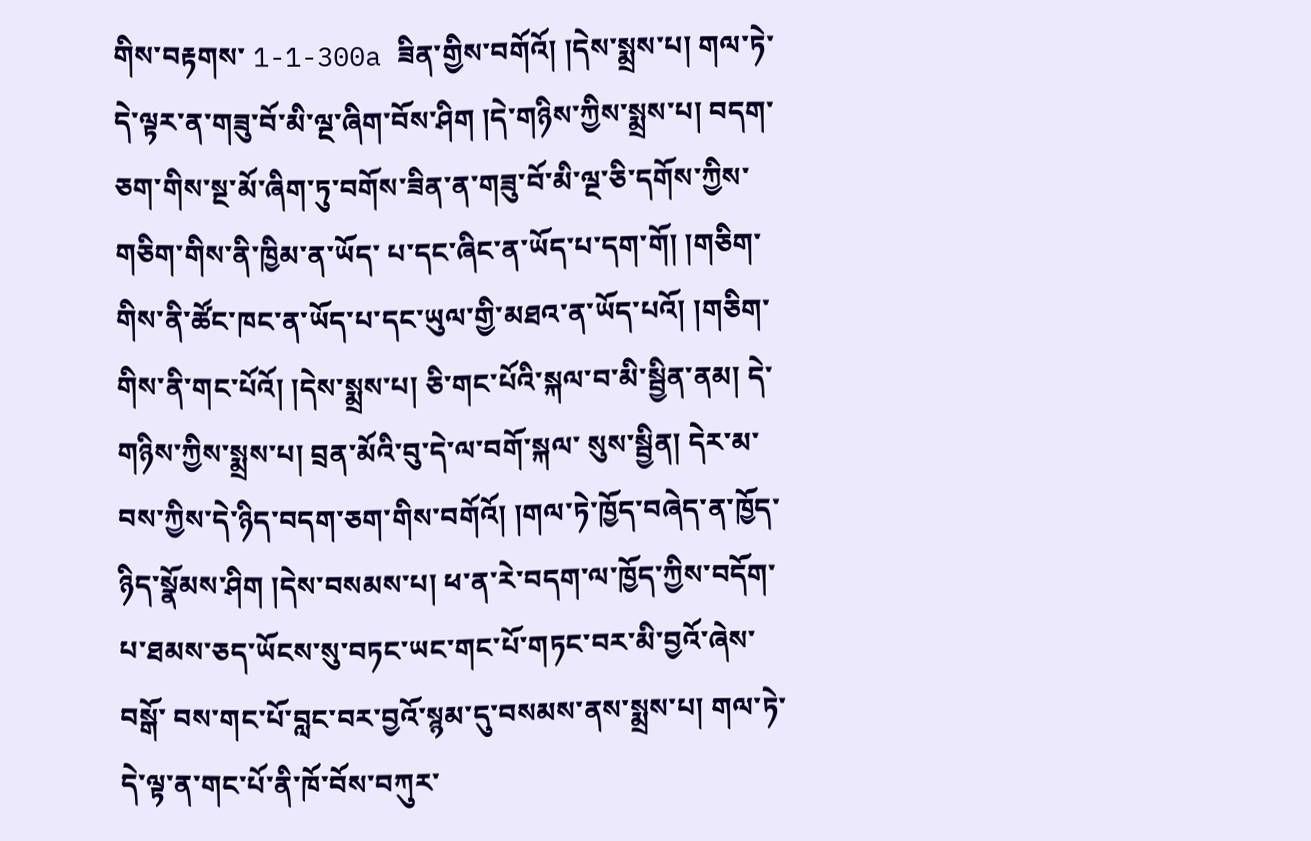གིས་བརྟགས་ 1-1-300a ཟིན་གྱིས་བགོའོ། །དེས་སྨྲས་པ། གལ་ཏེ་དེ་ལྟར་ན་གཟུ་བོ་མི་ལྔ་ཞིག་བོས་ཤིག །དེ་གཉིས་ཀྱིས་སྨྲས་པ། བདག་ཅག་གིས་སྔ་མོ་ཞིག་ཏུ་བགོས་ཟིན་ན་གཟུ་བོ་མི་ལྔ་ཅི་དགོས་ཀྱིས་གཅིག་གིས་ནི་ཁྱིམ་ན་ཡོད་ པ་དང་ཞིང་ན་ཡོད་པ་དག་གོ། །གཅིག་གིས་ནི་ཚོང་ཁང་ན་ཡོད་པ་དང་ཡུལ་གྱི་མཐའ་ན་ཡོད་པའོ། །གཅིག་གིས་ནི་གང་པོའོ། །དེས་སྨྲས་པ། ཅི་གང་པོའི་སྐལ་བ་མི་སྦྱིན་ནམ། དེ་གཉིས་ཀྱིས་སྨྲས་པ། བྲན་མོའི་བུ་དེ་ལ་བགོ་སྐལ་ སུས་སྦྱིན། དེར་མ་བས་ཀྱིས་དེ་ཉིད་བདག་ཅག་གིས་བགོའོ། །གལ་ཏེ་ཁྱོད་བཞེད་ན་ཁྱོད་ཉིད་སྣོམས་ཤིག །དེས་བསམས་པ། ཕ་ན་རེ་བདག་ལ་ཁྱོད་ཀྱིས་བདོག་པ་ཐམས་ཅད་ཡོངས་སུ་བཏང་ཡང་གང་པོ་གཏང་བར་མི་བྱའོ་ཞེས་བསྒོ་ བས་གང་པོ་བླང་བར་བྱའོ་སྙམ་དུ་བསམས་ནས་སྨྲས་པ། གལ་ཏེ་དེ་ལྟ་ན་གང་པོ་ནི་ཁོ་བོས་བཀུར་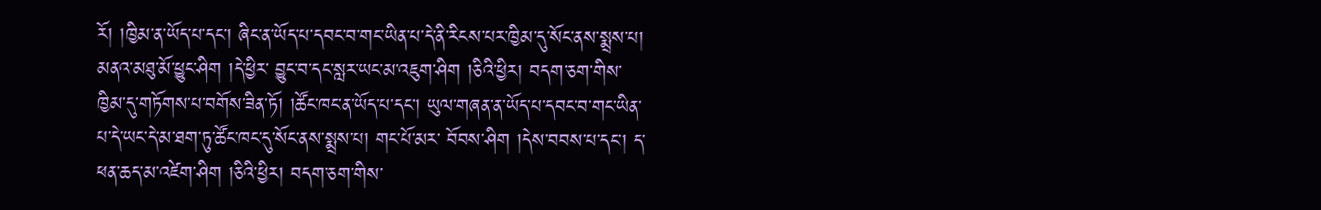རོ། །ཁྱིམ་ན་ཡོད་པ་དང་། ཞིང་ན་ཡོད་པ་དབང་བ་གང་ཡིན་པ་དེ་ནི་རིངས་པར་ཁྱིམ་དུ་སོང་ནས་སྨྲས་པ། མནའ་མཐུ་མོ་ཕྱུང་ཤིག །དེ་ཕྱིར་ བྱུང་བ་དང་སླར་ཡང་མ་འཇུག་ཤིག །ཅིའི་ཕྱིར། བདག་ཅག་གིས་ཁྱིམ་དུ་གཏོགས་པ་བགོས་ཟིན་ཏོ། །ཚོང་ཁང་ན་ཡོད་པ་དང་། ཡུལ་གཞན་ན་ཡོད་པ་དབང་བ་གང་ཡིན་པ་དེ་ཡང་དེ་མ་ཐག་ཏུ་ཚོང་ཁང་དུ་སོང་ནས་སྨྲས་པ། གང་པོ་མར་ བོབས་ཤིག །དེས་བབས་པ་དང་། ད་ཕན་ཆད་མ་འཛེག་ཤིག །ཅིའི་ཕྱིར། བདག་ཅག་གིས་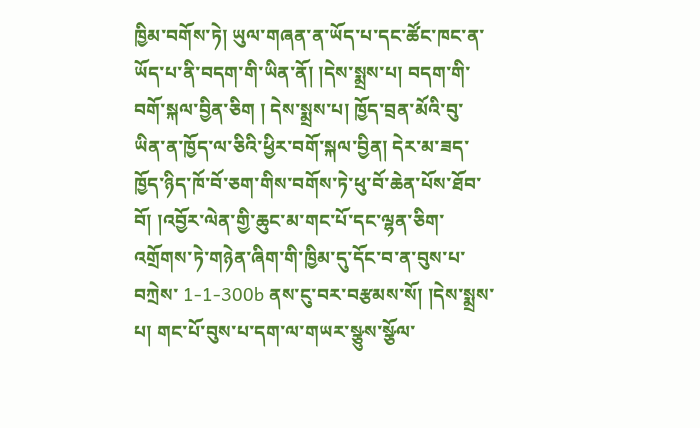ཁྱིམ་བགོས་ཏེ། ཡུལ་གཞན་ན་ཡོད་པ་དང་ཚོང་ཁང་ན་ཡོད་པ་ནི་བདག་གི་ཡིན་ནོ། །དེས་སྨྲས་པ། བདག་གི་བགོ་སྐལ་བྱིན་ཅིག ། དེས་སྨྲས་པ། ཁྱོད་བྲན་མོའི་བུ་ཡིན་ན་ཁྱོད་ལ་ཅིའི་ཕྱིར་བགོ་སྐལ་བྱིན། དེར་མ་ཟད་ཁྱོད་ཉིད་ཁོ་བོ་ཅག་གིས་བགོས་ཏེ་ཕུ་བོ་ཆེན་པོས་ཐོབ་བོ། །འབྱོར་ལེན་གྱི་ཆུང་མ་གང་པོ་དང་ལྷན་ཅིག་འགྲོགས་ཏེ་གཉེན་ཞིག་གི་ཁྱིམ་དུ་དོང་བ་ན་བུས་པ་བཀྲེས་ 1-1-300b ནས་ངུ་བར་བརྩམས་སོ། །དེས་སྨྲས་པ། གང་པོ་བུས་པ་དག་ལ་གཡར་སྩུས་སྩོལ་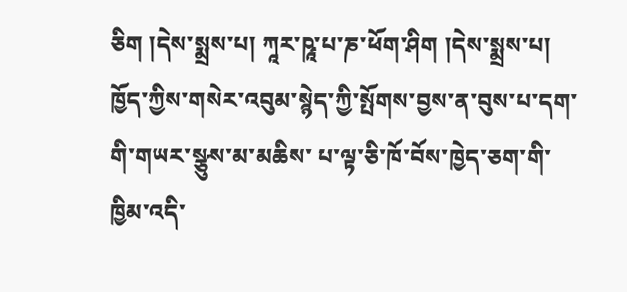ཅིག །དེས་སྨྲས་པ། ཀཱར་ཥཱ་པ་ཎ་ཕོག་ཤིག །དེས་སྨྲས་པ། ཁྱོད་ཀྱིས་གསེར་འབུམ་སྙེད་ཀྱི་སྤོགས་བྱས་ན་བུས་པ་དག་གི་གཡར་སྩུས་མ་མཆིས་ པ་ལྟ་ཅི་ཁོ་བོས་ཁྱེད་ཅག་གི་ཁྱིམ་འདི་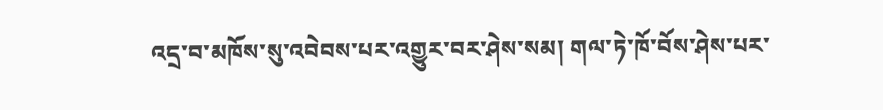འདྲ་བ་མཁོས་སུ་འབེབས་པར་འགྱུར་བར་ཤེས་སམ། གལ་ཏེ་ཁོ་བོས་ཤེས་པར་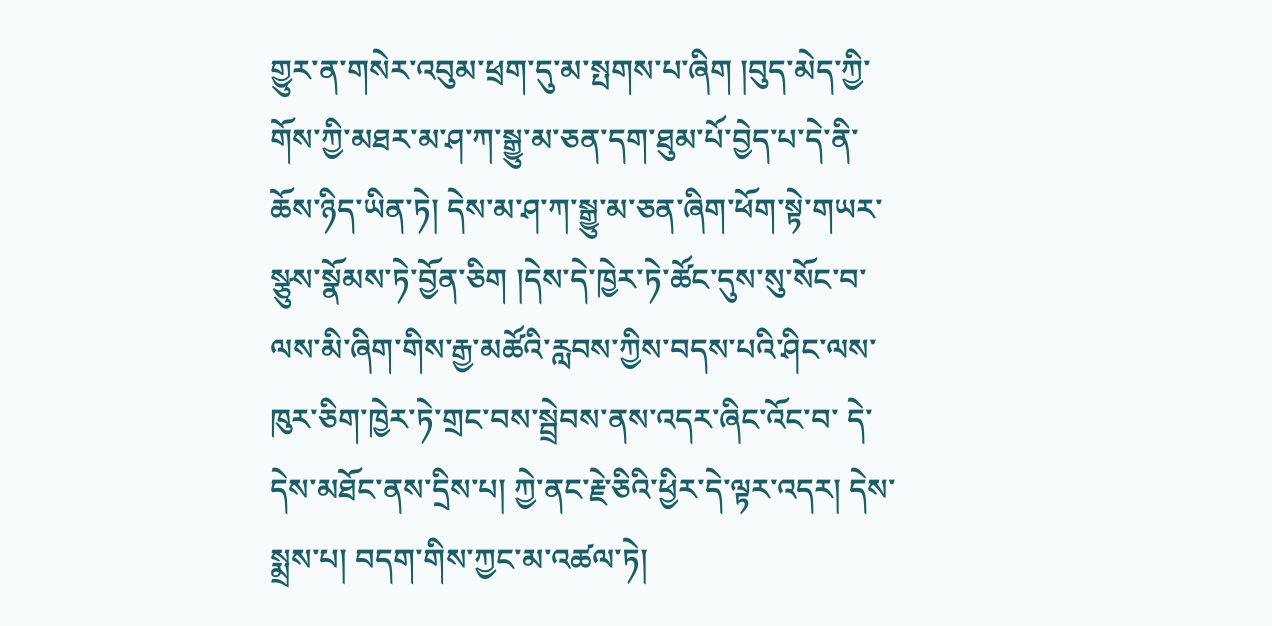གྱུར་ན་གསེར་འབུམ་ཕྲག་དུ་མ་སྤགས་པ་ཞིག །བུད་མེད་ཀྱི་གོས་ཀྱི་མཐར་མ་ཤ་ཀ་སྒྱུ་མ་ཅན་དག་ཐུམ་པོ་བྱེད་པ་དེ་ནི་ ཆོས་ཉིད་ཡིན་ཏེ། དེས་མ་ཤ་ཀ་སྒྱུ་མ་ཅན་ཞིག་ཕོག་སྟེ་གཡར་སྩུས་སྣོམས་ཏེ་བྱོན་ཅིག །དེས་དེ་ཁྱེར་ཏེ་ཚོང་དུས་སུ་སོང་བ་ལས་མི་ཞིག་གིས་རྒྱ་མཚོའི་རླབས་ཀྱིས་བདས་པའི་ཤིང་ལས་ཁུར་ཅིག་ཁྱེར་ཏེ་གྲང་བས་སྦྲེབས་ནས་འདར་ཞིང་འོང་བ་ དེ་དེས་མཐོང་ནས་དྲིས་པ། ཀྱེ་ནང་རྗེ་ཅིའི་ཕྱིར་དེ་ལྟར་འདར། དེས་སྨྲས་པ། བདག་གིས་ཀྱང་མ་འཚལ་ཏེ།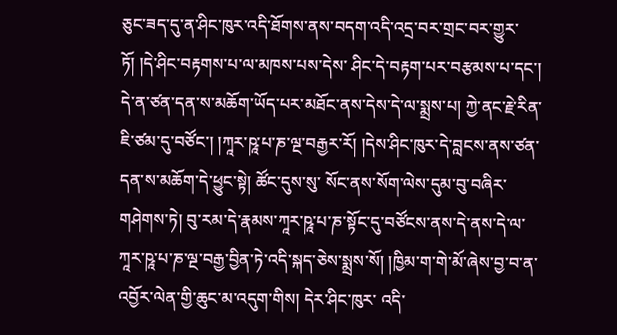ཅུང་ཟད་དུ་ན་ཤིང་ཁུར་འདི་ཐོགས་ནས་བདག་འདི་འདྲ་བར་གྲང་བར་གྱུར་ཏོ། །དེ་ཤིང་བརྟགས་པ་ལ་མཁས་པས་དེས་ ཤིང་དེ་བརྟག་པར་བརྩམས་པ་དང་། དེ་ན་ཙན་དན་ས་མཆོག་ཡོད་པར་མཐོང་ནས་དེས་དེ་ལ་སྨྲས་པ། ཀྱེ་ནང་རྗེ་རིན་ཇི་ཙམ་དུ་བཙོང་། །ཀཱར་ཥཱ་པ་ཎ་ལྔ་བརྒྱར་རོ། །དེས་ཤིང་ཁུར་དེ་བླངས་ནས་ཙན་དན་ས་མཆོག་དེ་ཕྱུང་སྟེ། ཚོང་དུས་སུ་ སོང་ནས་སོག་ལེས་དུམ་བུ་བཞིར་གཤེགས་ཏེ། བུ་རམ་དེ་རྣམས་ཀཱར་ཥཱ་པ་ཎ་སྟོང་དུ་བཙོངས་ནས་དེ་ནས་དེ་ལ་ཀཱར་ཥཱ་པ་ཎ་ལྔ་བརྒྱ་བྱིན་ཏེ་འདི་སྐད་ཅེས་སྨྲས་སོ། །ཁྱིམ་ག་གེ་མོ་ཞེས་བྱ་བ་ན་འབྱོར་ལེན་གྱི་ཆུང་མ་འདུག་གིས། དེར་ཤིང་ཁུར་ འདི་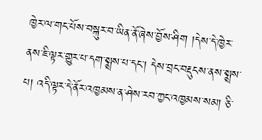ཁྱེར་ལ་གང་པོས་བསྐུར་བ་ཡིན་ནོ་ཞེས་བྱོས་ཤིག །དེས་དེ་ཁྱེར་ནས་ཇི་ལྟར་གྱུར་པ་དག་སྨྲས་པ་དང་། དེས་བྲང་བརྡུངས་ནས་སྨྲས་པ། འདི་ལྟར་དེ་ནོར་འཁྱམས་ན་ཤེས་རབ་ཀྱང་འཁྱམས་སམ། ཅི་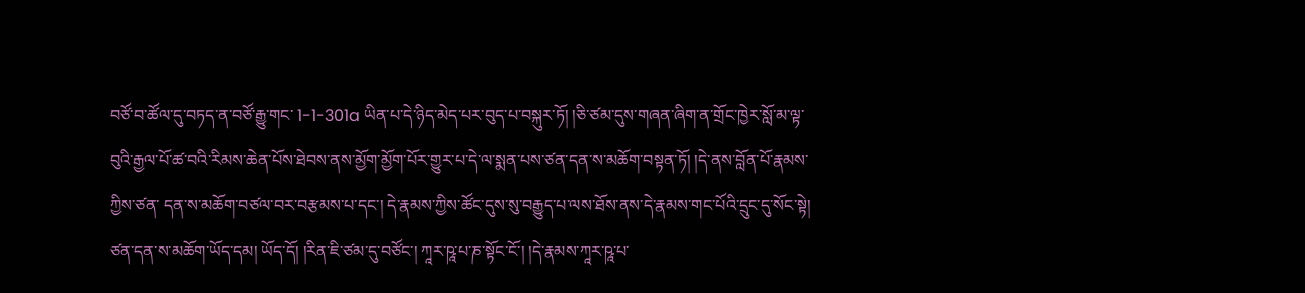བཙོ་བ་ཚོལ་དུ་བཏད་ན་བཙོ་རྒྱུ་གང་ 1-1-301a ཡིན་པ་དེ་ཉིད་མེད་པར་བུད་པ་བསྐུར་ཏོ། །ཅི་ཙམ་དུས་གཞན་ཞིག་ན་གྲོང་ཁྱེར་སློ་མ་ལྟ་བུའི་རྒྱལ་པོ་ཚ་བའི་རིམས་ཆེན་པོས་ཐེབས་ནས་མྱོག་མྱོག་པོར་གྱུར་པ་དེ་ལ་སྨན་པས་ཙན་དན་ས་མཆོག་བསྟན་ཏོ། །དེ་ནས་བློན་པོ་རྣམས་ཀྱིས་ཙན་ དན་ས་མཆོག་བཙལ་བར་བརྩམས་པ་དང་། དེ་རྣམས་ཀྱིས་ཚོང་དུས་སུ་བརྒྱུད་པ་ལས་ཐོས་ནས་དེ་རྣམས་གང་པོའི་དྲུང་དུ་སོང་སྟེ། ཙན་དན་ས་མཆོག་ཡོད་དམ། ཡོད་དོ། །རིན་ཇི་ཙམ་དུ་བཙོང་། ཀཱར་ཥཱ་པ་ཎ་སྟོང་ངོ་། །དེ་རྣམས་ཀཱར་ཥཱ་པ་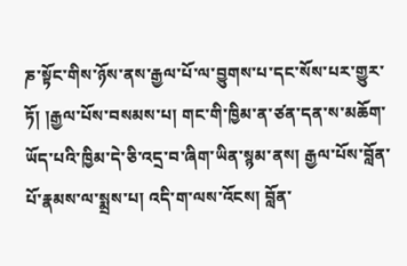ཎ་སྟོང་གིས་ཉོས་ནས་རྒྱལ་པོ་ལ་བྱུགས་པ་དང་སོས་པར་གྱུར་ཏོ། །རྒྱལ་པོས་བསམས་པ། གང་གི་ཁྱིམ་ན་ཙན་དན་ས་མཆོག་ཡོད་པའི་ཁྱིམ་དེ་ཅི་འདྲ་བ་ཞིག་ཡིན་སྙམ་ནས། རྒྱལ་པོས་བློན་པོ་རྣམས་ལ་སྨྲས་པ། འདི་ག་ལས་འོངས། བློན་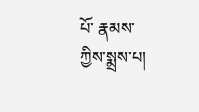པོ་ རྣམས་ཀྱིས་སྨྲས་པ།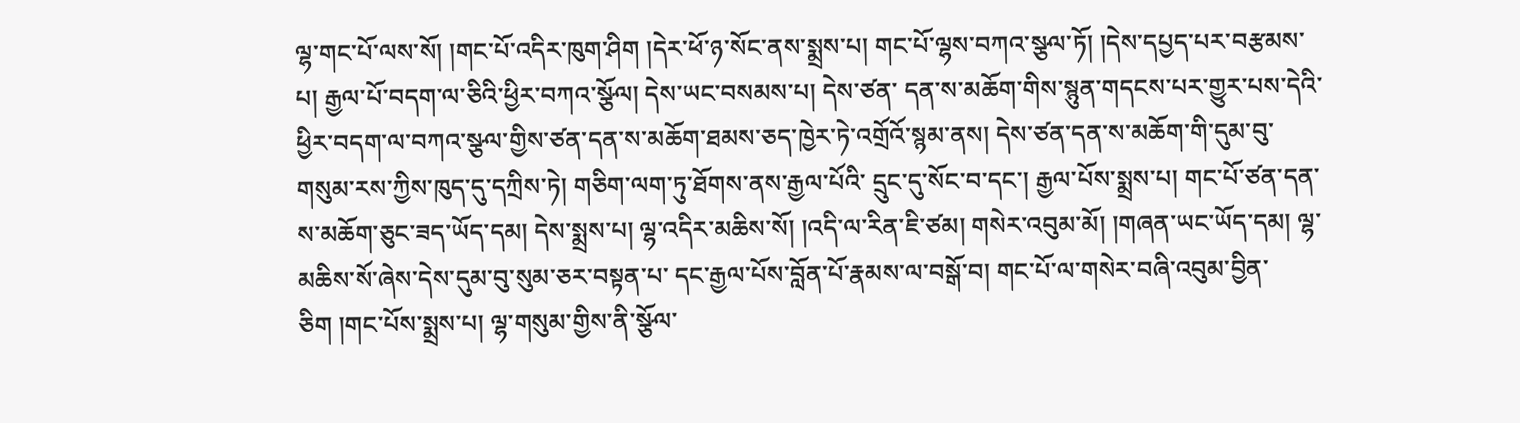ལྷ་གང་པོ་ལས་སོ། །གང་པོ་འདིར་ཁུག་ཤིག །དེར་ཕོ་ཉ་སོང་ནས་སྨྲས་པ། གང་པོ་ལྷས་བཀའ་སྩལ་ཏོ། །དེས་དཔྱད་པར་བརྩམས་པ། རྒྱལ་པོ་བདག་ལ་ཅིའི་ཕྱིར་བཀའ་སྩོལ། དེས་ཡང་བསམས་པ། དེས་ཙན་ དན་ས་མཆོག་གིས་སྙུན་གདངས་པར་གྱུར་པས་དེའི་ཕྱིར་བདག་ལ་བཀའ་སྩལ་གྱིས་ཙན་དན་ས་མཆོག་ཐམས་ཅད་ཁྱེར་ཏེ་འགྲོའོ་སྙམ་ནས། དེས་ཙན་དན་ས་མཆོག་གི་དུམ་བུ་གསུམ་རས་ཀྱིས་ཁུད་དུ་དཀྲིས་ཏེ། གཅིག་ལག་ཏུ་ཐོགས་ནས་རྒྱལ་པོའི་ དྲུང་དུ་སོང་བ་དང་། རྒྱལ་པོས་སྨྲས་པ། གང་པོ་ཙན་དན་ས་མཆོག་ཅུང་ཟད་ཡོད་དམ། དེས་སྨྲས་པ། ལྷ་འདིར་མཆིས་སོ། །འདི་ལ་རིན་ཇི་ཙམ། གསེར་འབུམ་མོ། །གཞན་ཡང་ཡོད་དམ། ལྷ་མཆིས་སོ་ཞེས་དེས་དུམ་བུ་སུམ་ཅར་བསྟན་པ་ དང་རྒྱལ་པོས་བློན་པོ་རྣམས་ལ་བསྒོ་བ། གང་པོ་ལ་གསེར་བཞི་འབུམ་བྱིན་ཅིག །གང་པོས་སྨྲས་པ། ལྷ་གསུམ་གྱིས་ནི་སྩོལ་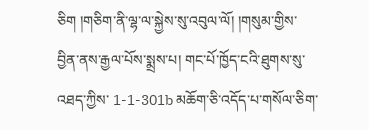ཅིག །གཅིག་ནི་ལྷ་ལ་སྐྱེས་སུ་འབུལ་ལོ། །གསུམ་གྱིས་བྱིན་ནས་རྒྱལ་པོས་སྨྲས་པ། གང་པོ་ཁྱོད་ངའི་ཐུགས་སུ་འཐད་ཀྱིས་ 1-1-301b མཆོག་ཅི་འདོད་པ་གསོལ་ཅིག་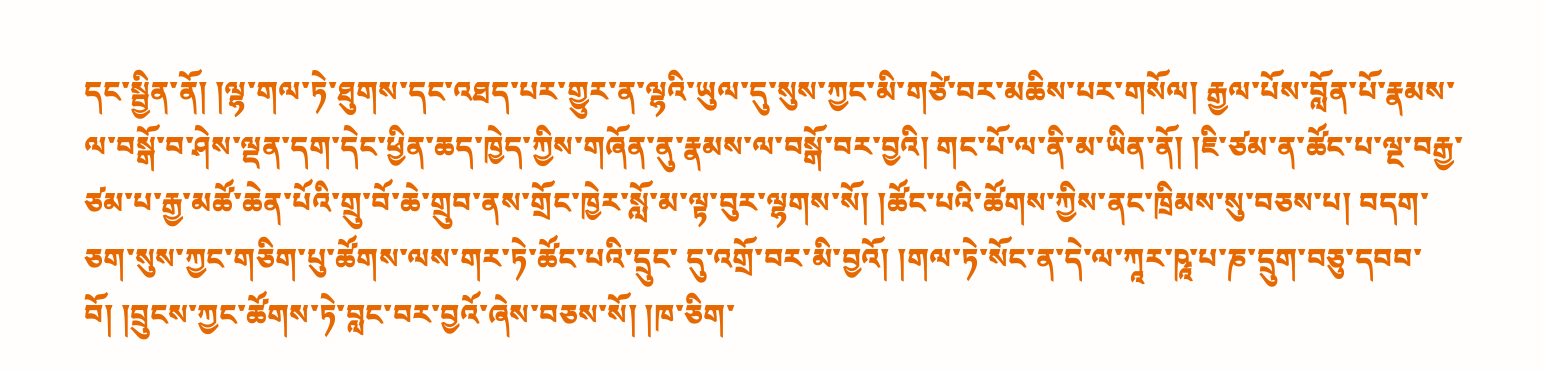དང་སྦྱིན་ནོ། །ལྷ་གལ་ཏེ་ཐུགས་དང་འཐད་པར་གྱུར་ན་ལྷའི་ཡུལ་དུ་སུས་ཀྱང་མི་གཙེ་བར་མཆིས་པར་གསོལ། རྒྱལ་པོས་བློན་པོ་རྣམས་ལ་བསྒོ་བ་ཤེས་ལྡན་དག་དེང་ཕྱིན་ཆད་ཁྱེད་ཀྱིས་གཞོན་ནུ་རྣམས་ལ་བསྒོ་བར་བྱའི། གང་པོ་ལ་ནི་མ་ཡིན་ནོ། །ཇི་ཙམ་ན་ཚོང་པ་ལྔ་བརྒྱ་ཙམ་པ་རྒྱ་མཚོ་ཆེན་པོའི་གྲུ་བོ་ཆེ་གྲུབ་ནས་གྲོང་ཁྱེར་སློ་མ་ལྟ་བུར་ལྷགས་སོ། །ཚོང་པའི་ཚོགས་ཀྱིས་ནང་ཁྲིམས་སུ་བཅས་པ། བདག་ཅག་སུས་ཀྱང་གཅིག་པུ་ཚོགས་ལས་གར་ཏེ་ཚོང་པའི་དྲུང་ དུ་འགྲོ་བར་མི་བྱའོ། །གལ་ཏེ་སོང་ན་དེ་ལ་ཀཱར་ཥཱ་པ་ཎ་དྲུག་བཅུ་དབབ་བོ། །བྲུངས་ཀྱང་ཚོགས་ཏེ་བླང་བར་བྱའོ་ཞེས་བཅས་སོ། །ཁ་ཅིག་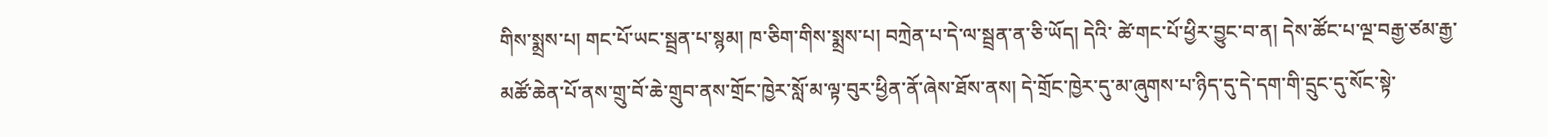གིས་སྨྲས་པ། གང་པོ་ཡང་སྦྲན་པ་སྙམ། ཁ་ཅིག་གིས་སྨྲས་པ། བཀྲེན་པ་དེ་ལ་སྦྲན་ན་ཅི་ཡོད། དེའི་ ཚེ་གང་པོ་ཕྱིར་བྱུང་བ་ན། དེས་ཚོང་པ་ལྔ་བརྒྱ་ཙམ་རྒྱ་མཚོ་ཆེན་པོ་ནས་གྲུ་བོ་ཆེ་གྲུབ་ནས་གྲོང་ཁྱེར་སློ་མ་ལྟ་བུར་ཕྱིན་ནོ་ཞེས་ཐོས་ནས། དེ་གྲོང་ཁྱེར་དུ་མ་ཞུགས་པ་ཉིད་དུ་དེ་དག་གི་དྲུང་དུ་སོང་སྟེ་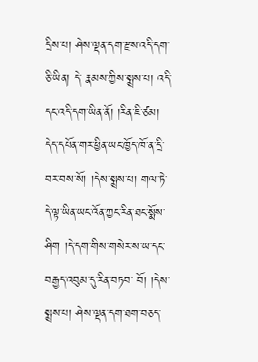དྲིས་པ། ཤེས་ལྡན་དག་རྫས་འདི་དག་ཅི་ཡིན། དེ་ རྣམས་ཀྱིས་སྨྲས་པ། འདི་དང་འདི་དག་ཡིན་ནོ། །རིན་ཇི་ཙམ། དེད་དཔོན་གར་ཕྱིན་ཡང་ཁྱོད་ཁོ་ན་དྲི་བར་བས་སོ། །དེས་སྨྲས་པ། གལ་ཏེ་དེ་ལྟ་ཡིན་ཡང་འོན་ཀྱང་རིན་ཐང་སྨོས་ཤིག །དེ་དག་གིས་གསེར་ས་ཡ་དང་བརྒྱད་འབུམ་དུ་རིན་བཏབ་ བོ། །དེས་སྨྲས་པ། ཤེས་ལྡན་དག་ཐག་བཅད་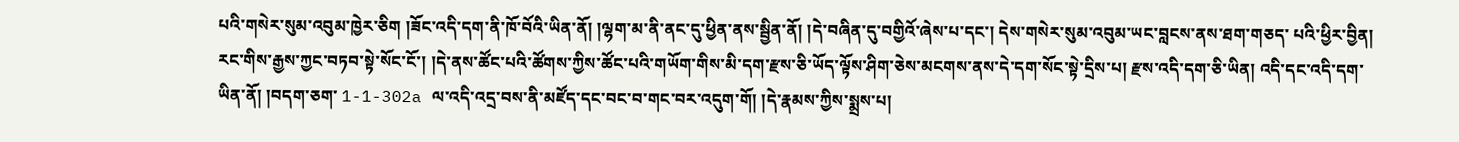པའི་གསེར་སུམ་འབུམ་ཁྱེར་ཅིག །ཟོང་འདི་དག་ནི་ཁོ་བོའི་ཡིན་ནོ། །ལྷག་མ་ནི་ནང་དུ་ཕྱིན་ནས་སྦྱིན་ནོ། །དེ་བཞིན་དུ་བགྱིའོ་ཞེས་པ་དང་། དེས་གསེར་སུམ་འབུམ་ཡང་བླངས་ནས་ཐག་གཅད་ པའི་ཕྱིར་བྱིན། རང་གིས་རྒྱས་ཀྱང་བཏབ་སྟེ་སོང་ངོ་། །དེ་ནས་ཚོང་པའི་ཚོགས་ཀྱིས་ཚོང་པའི་གཡོག་གིས་མི་དག་རྫས་ཅི་ཡོད་ལྟོས་ཤིག་ཅེས་མངགས་ནས་དེ་དག་སོང་སྟེ་དྲིས་པ། རྫས་འདི་དག་ཅི་ཡིན། འདི་དང་འདི་དག་ཡིན་ནོ། །བདག་ཅག་ 1-1-302a ལ་འདི་འདྲ་བས་ནི་མཛོད་དང་བང་བ་གང་བར་འདུག་གོ། །དེ་རྣམས་ཀྱིས་སྨྲས་པ།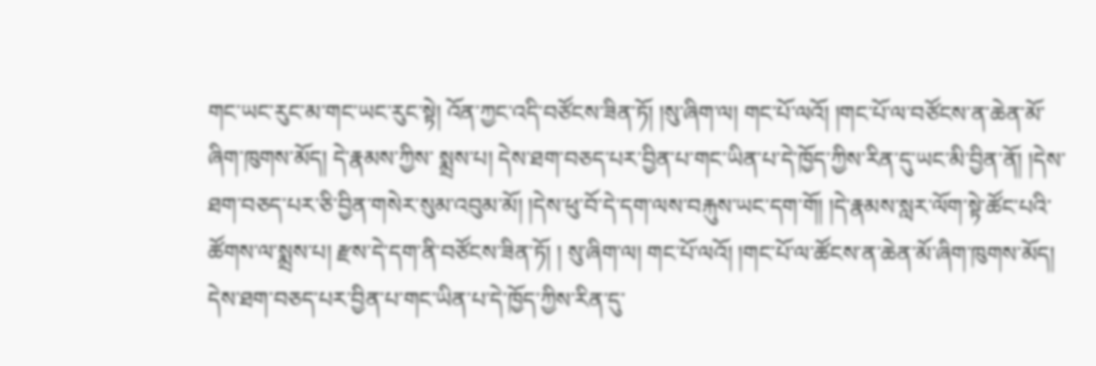གང་ཡང་རུང་མ་གང་ཡང་རུང་སྟེ། འོན་ཀྱང་འདི་བཙོངས་ཟིན་ཏོ། །སུ་ཞིག་ལ། གང་པོ་ལའོ། །གང་པོ་ལ་བཙོངས་ན་ཆེན་མོ་ཞིག་ཁུགས་མོད། དེ་རྣམས་ཀྱིས་ སྨྲས་པ། དེས་ཐག་བཅད་པར་བྱིན་པ་གང་ཡིན་པ་དེ་ཁྱོད་ཀྱིས་རིན་དུ་ཡང་མི་བྱིན་ནོ། །དེས་ཐག་བཅད་པར་ཅི་བྱིན་གསེར་སུམ་འབུམ་མོ། །དེས་ཕུ་བོ་དེ་དག་ལས་བརྐུས་ཡང་དག་གོ། །དེ་རྣམས་སླར་ལོག་སྟེ་ཚོང་པའི་ཚོགས་ལ་སྨྲས་པ། རྫས་དེ་དག་ནི་བཙོངས་ཟིན་ཏོ། ། སུ་ཞིག་ལ། གང་པོ་ལའོ། །གང་པོ་ལ་ཚོངས་ན་ཆེན་མོ་ཞིག་ཁུགས་མོད། དེས་ཐག་བཅད་པར་བྱིན་པ་གང་ཡིན་པ་དེ་ཁྱོད་ཀྱིས་རིན་དུ་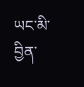ཡང་མི་བྱིན་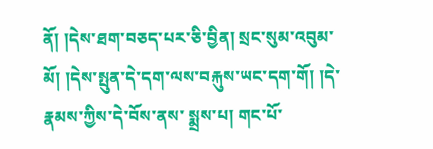ནོ། །དེས་ཐག་བཅད་པར་ཅི་བྱིན། སྲང་སུམ་འབུམ་མོ། །དེས་སྤུན་དེ་དག་ལས་བརྐུས་ཡང་དག་གོ། །དེ་རྣམས་ཀྱིས་དེ་བོས་ནས་ སྨྲས་པ། གང་པོ་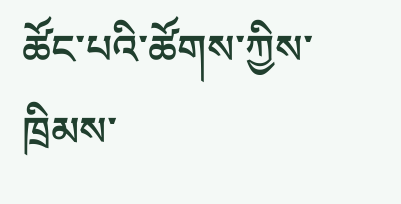ཚོང་པའི་ཚོགས་ཀྱིས་ཁྲིམས་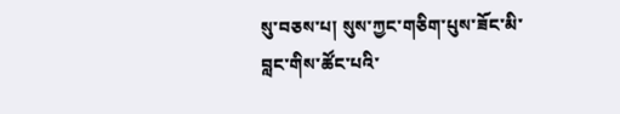སུ་བཅས་པ། སུས་ཀྱང་གཅིག་པུས་ཟོང་མི་བླང་གིས་ཚོང་པའི་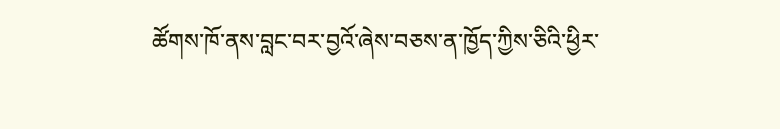ཚོགས་ཁོ་ནས་བླང་བར་བྱའོ་ཞེས་བཅས་ན་ཁྱོད་ཀྱིས་ཅིའི་ཕྱིར་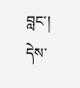བླང་། དེས་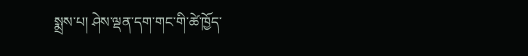སྨྲས་པ། ཤེས་ལྡན་དག་གང་གི་ཚེ་ཁྱོད་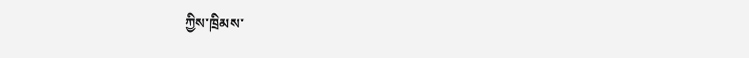ཀྱིས་ཁྲིམས་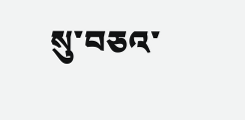སུ་བཅའ་